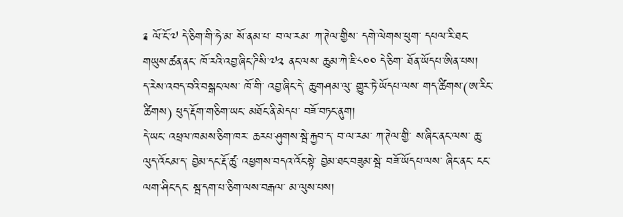༉ ལོ་ངོ་༧ དེ་ཅིག་གི་ཧེ་མ་ སོ་ནམ་པ་ བ་ལ་རམ་ ཀ་ཊེལ་གྱིས་ དགེ་ལེགས་ཕུག་ དཔལ་རི་ཐང་གཡུས་ཚན་ནང་ ཁོ་རའི་འབྱ་ཞིང་ཌིསི་༧༢ ནང་ལས་ ཆུམ་ཀེ་ཇི་༨༠༠ དེ་ཅིག་ ཐོན་ཡོདཔ་ཨིན་པས།
ད་རེས་འབད་བའི་བསྒང་ལས་ ཁོ་གི་ འབྱ་ཞིང་དེ་ ཆུ་གཤམ་ལུ་ གྱུར་ཏེ་ཡོདཔ་ལས་ གད་ཚིགས་(ཨ་རིང་ཚིགས) ཕུད་རྡོག་གཅིག་ཡང་ མཐོང་ནི་མེདཔ་ བཟོ་བཏང་ནུག།
དེ་ཡང་ འཕྲལ་ཁམས་ཅིག་ཁར་ ཆརཔ་ཤུགས་སྦེ་རྐྱབ་ད་ བ་ལ་རམ་ ཀ་ཊེལ་གྱི་ ས་ཞིང་ནང་ལས་ ཆུ་ལུད་འོངམ་ད་ བྱེམ་དང་རྡོ་ཚུ་ འཕྱགས་བདའ་འོང་སྟེ་ བྱེམ་ཐང་བཟུམ་སྦེ་ བཟོ་ཡོདཔ་ལས་ ཞིང་ནང་ ངང་ལག་ཤིང་དང་ སྦ་དག་པ་ཅིག་ལས་བརྒལ་ མ་ལུས་པས།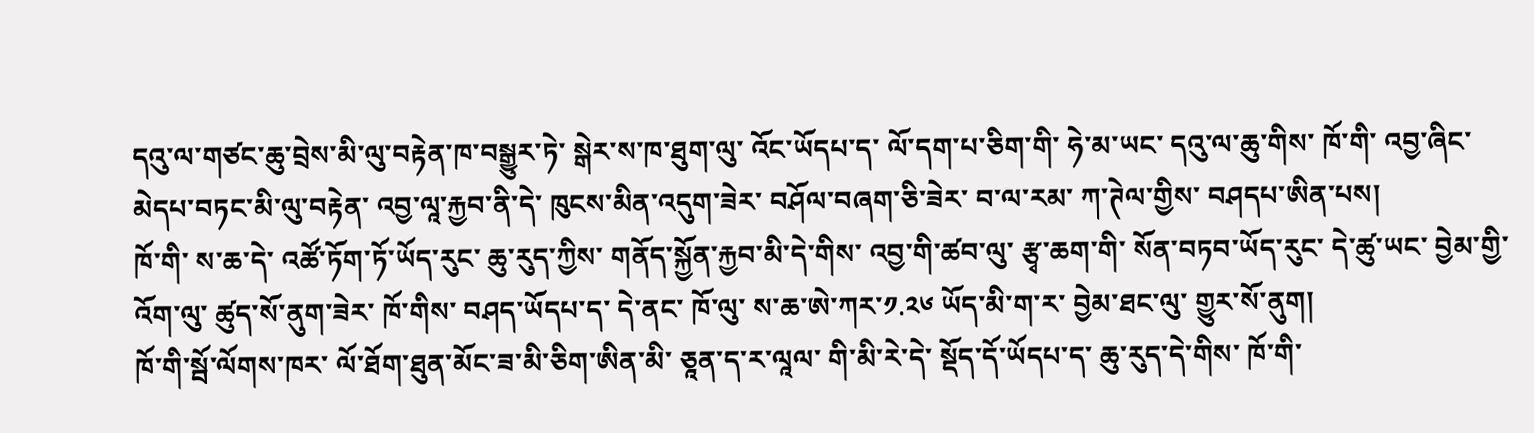དའུ་ལ་གཙང་ཆུ་བྲེས་མི་ལུ་བརྟེན་ཁ་བསྒྱུར་ཏེ་ སྒེར་ས་ཁ་ཐུག་ལུ་ འོང་ཡོདཔ་ད་ ལོ་དག་པ་ཅིག་གི་ ཧེ་མ་ཡང་ དའུ་ལ་ཆུ་གིས་ ཁོ་གི་ འབྱ་ཞིང་མེདཔ་བཏང་མི་ལུ་བརྟེན་ འབྱ་ལཱ་རྐྱབ་ནི་དེ་ ཁུངས་མིན་འདུག་ཟེར་ བཤོལ་བཞག་ཅི་ཟེར་ བ་ལ་རམ་ ཀ་ཊེལ་གྱིས་ བཤདཔ་ཨིན་པས།
ཁོ་གི་ ས་ཆ་དེ་ འཚོ་ཏོག་ཏོ་ཡོད་རུང་ ཆུ་རུད་ཀྱིས་ གནོད་སྐྱོན་རྐྱབ་མི་དེ་གིས་ འབྱ་གི་ཚབ་ལུ་ རྩྭ་ཆག་གི་ སོན་བཏབ་ཡོད་རུང་ དེ་ཚུ་ཡང་ བྱེམ་གྱི་འོག་ལུ་ ཚུད་སོ་ནུག་ཟེར་ ཁོ་གིས་ བཤད་ཡོདཔ་ད་ དེ་ནང་ ཁོ་ལུ་ ས་ཆ་ཨེ་ཀར་༡.༢༦ ཡོད་མི་ག་ར་ བྱེམ་ཐང་ལུ་ གྱུར་སོ་ནུག།
ཁོ་གི་སྦོ་ལོགས་ཁར་ ལོ་ཐོག་ཐུན་མོང་ཟ་མི་ཅིག་ཨིན་མི་ ཅཱན་ད་ར་ལཱལ་ གི་མི་རེ་དེ་ སྡོད་དོ་ཡོདཔ་ད་ ཆུ་རུད་དེ་གིས་ ཁོ་གི་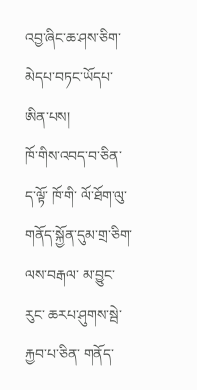འབྱ་ཞིང་ཆ་ཤས་ཅིག་ མེདཔ་བཏང་ཡོདཔ་ཨིན་པས།
ཁོ་གིས་འབད་བ་ཅིན་ ད་ལྟོ་ ཁོ་གི་ ལོ་ཐོག་ལུ་ གནོད་སྐྱོན་དུམ་གྲ་ཅིག་ལས་བརྒལ་ མ་བྱུང་རུང་ ཆརཔ་ཤུགས་སྦེ་ རྐྱབ་པ་ཅིན་ གནོད་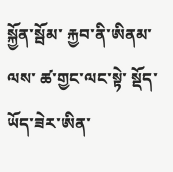སྐྱོན་སྦོམ་ རྐྱབ་ནི་ཨིནམ་ལས་ ཚ་གྱང་ལང་སྟེ་ སྡོད་ཡོད་ཟེར་ཨིན་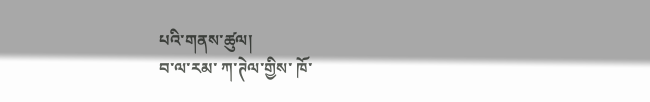པའི་གནས་ཚུལ།
བ་ལ་རམ་ ཀ་ཊེལ་གྱིས་ ཁོ་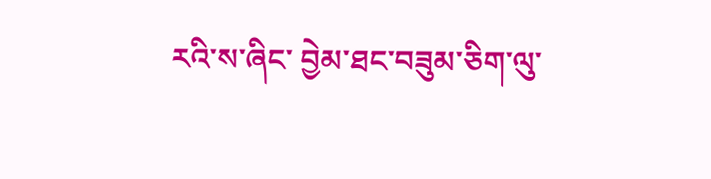རའི་ས་ཞིང་ བྱེམ་ཐང་བཟུམ་ཅིག་ལུ་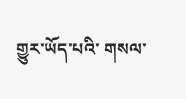གྱུར་ཡོད་པའི་ གསལ་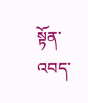སྟོན་འབད་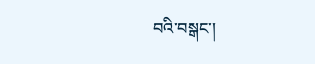བའི་བསྒང་།